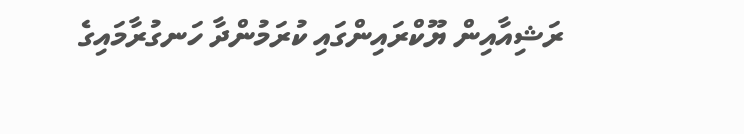ރަޝިއާއިން ޔޫކްރައިންގައި ކުރަމުންދާ ހަނގުރާމައިގެ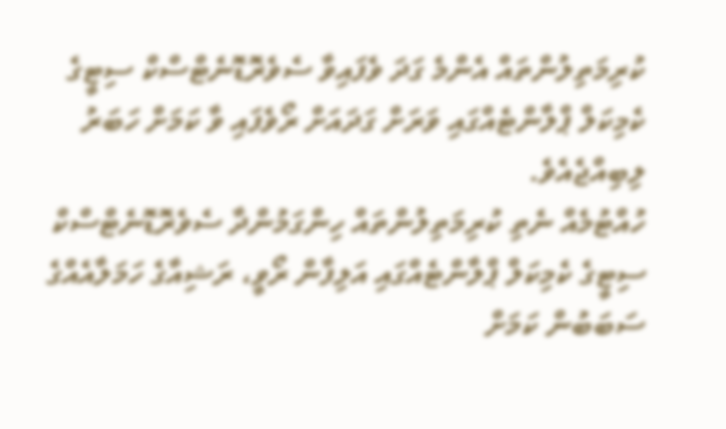ކުރިމަތިލުންތައް އެންމެ ގަދަ ވެފައިވާ ސެވެރޮޑޮނެޓްސްކް ސިޓީގެ ކެމިކަލް ޕްލާންޓެއްގައި ވަރަށް ގަދައަށް ރޯވެފައި ވާ ކަމަށް ހަބަރު ލިބިއްޖެއެވެ.
ހުއްޓުމެއް ނެތި ކުރިމަތިލުންތައް ހިންގަމުންދާ ސެވެރޮޑޮނެޓްސްކް ސިޓީގެ ކެމިކަލް ޕްލާންޓެއްގައި އަލިފާން ރޯވީ، ރަޝިއާގެ ހަމަލާއެއްގެ ސަބަބުން ކަމަށް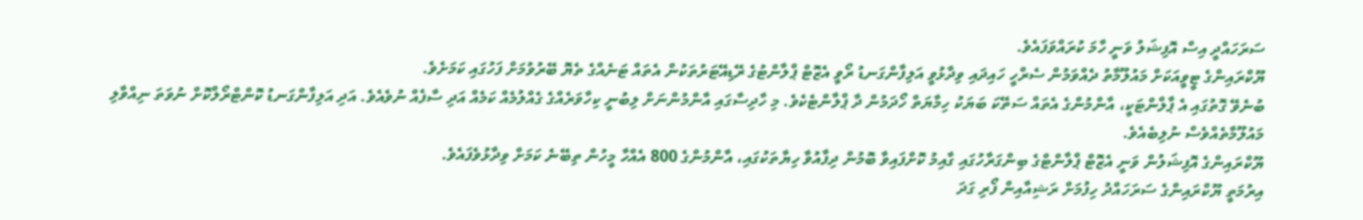ސަރަހައްދީ އިސް އޮފިޝަލު ވަނީ ހާމަ ކުރައްވަފައެވެ.
ޔޫކްރައިންގެ ޓީވީއަކަށް މައުލޫމާތު ދެއްވަމުން ސެރްހީ ހައިދައި ވިދާޅުވީ އަލިފާންގަނޑު ރޯވީ އެޒޮޓް ޕްލާންޓުގެ ރޭޑިއޭޓަރުތަކުން އެތައް ޓަނެއްގެ ތެޔޮ ބޭރުވުމަށް ފަހުގައި ކަމަށެވެ.
ބުނެވޭ ގޮތުގައި އެ ޕާލްންޓަކީ، އާންމުންގެ އެތައް ސަތޭކަ ބަޔަކު ހިމާޔަތް ހޯދަމުން ދާ ޕްލާންޓެކެވެ. މި ހާދިސާގައި އާންމުންނަށް ލިބުނީ ކިހާވަރެއްގެ ގެއްލުމެއް ކަމެއް އަދި ސާފެއް ނުވެއެވެ. އަދި އަލިފާންގަނޑު ކޮންޓްރޯލްކޮށް ނުވަތަ ނިއްވާލި މައުލޫމާތެއްވެސް ނުލިބެއެވެ.
ޔޫކްރައިންގެ އޮފިޝަލުން ވަނީ އެޒޮޓް ޕްލާންޓްގެ ބިންގަރާހުގައި ގާއިމު ކޮށްފައިވާ ބޮމުން ދިފާއުވާ ހިޔާތަކުގައި، އާންމުންގެ 800 އެއްހާ މީހުން ތިބޭނެ ކަމަށް ވިދާޅުވެފައެވެ.
އިރުމަތީ ޔޫކްރައިންގެ ސަރަހައްދު ހިފުމަށް ރަޝިއާއިން ފޯރި ގަދަ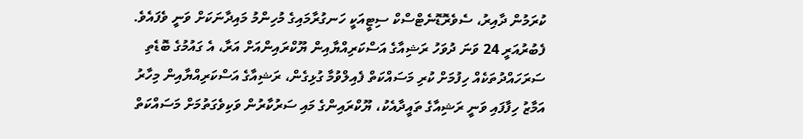ކުރަމުން ދާއިރު، ސެވެރޮޑޮނެޓްސްކް ސިޓީއަކީ ހަނގުރާމައިގެ މުހިންމު މައިދާނަކަށް ވަނީ ވެފައެވެ.
ފެބުރުއަރީ 24 ވަނަ ދުވަހު ރަޝިއާގެ އަސްކަރިއްޔާއިން ޔޫކްރައިންއަށް އަރާ، އެ ގައުމުގެ ބޮޑެތި ސަރަހައްދުތަކެއް ހިފުމަށް ކުރި މަސައްކަތް ފެއިލްވުމާ ގުޅިގެން، ރަޝިއާގެ އަސްކަރިއްޔާއިން މިހާރު އަމާޒު ހިފާފައި ވަނީ ރަޝިއާގެ ތައީދާއެކު، ޔޫކްރައިންގެ މައި ސަރުކާރުން ވަކިވެގަތުމަށް މަސައްކަތް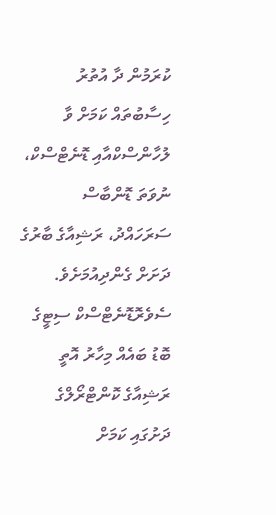ކުރަމުން ދާ އުތުރު ހިސާބުތައް ކަމަށް ވާ ލުހާންސްކްއާއި ޑޮނެޓްސްކް، ނުވަތަ ޑޮންބާސް ސަރަހައްދު، ރަޝިއާގެ ބާރުގެ ދަށަށް ގެންދިއުމަށެވެ.
ސެވެރޮޑޮނެޓްސްކް ސިޓީގެ ބޮޑު ބައެއް މިހާރު އޮތީ ރަޝިއާގެ ކޮންޓްރޯލްގެ ދަށުގައި ކަމަށް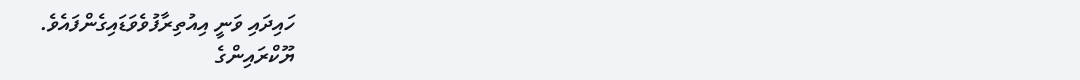ހައިދައި ވަނީ އިއުތިރާފުވެވަޑައިގެންފައެވެ.
ޔޫކްރައިންގެ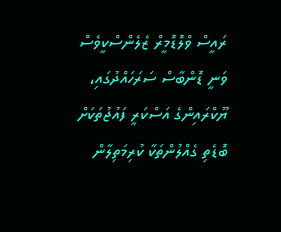ރައީސް ވްލޮޑޮމީރް ޒެލެންސްކީވެސް ވަނީ ޑޮންބާސް ސަރަހައްދުގައި، ޔޫކްރައިންގެ އަސްކަރީ ފައުޖުތަކަށް ބޮޑެތި ގެއްލުންތަކާ ކުރިމަތިލާން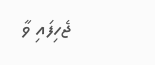ޖެހިފައި ވާ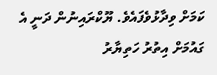ކަމަށް ވިދާޅުވެފައެވެ. ޔޫކްރައިނުން ދަނީ އެ ގައުމަށް އިތުރު ހަތިޔާރު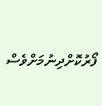ފޯރުކޮށްދިނުމަށްވެސް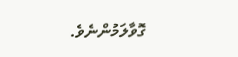ގޮވާލަމުންނެވެ.